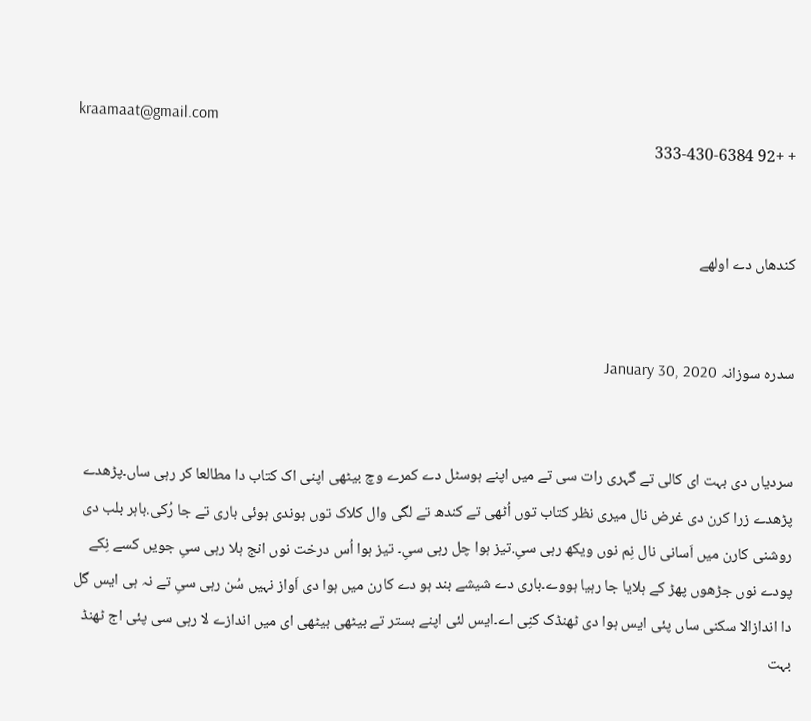kraamaat@gmail.com
+ +92 333-430-6384


کندھاں دے اولھے


سدرہ سوزانہ January 30, 2020


سردیاں دی بہت ای کالی تے گہری رات سی تے میں اپنے ہوسٹل دے کمرے وچ بیٹھی اپنی اک کتاب دا مطالعا کر رہی ساں۔پڑھدے پڑھدے زرا کرن دی غرض نال میری نظر کتاب توں اُٹھی تے کندھ تے لگی وال کلاک توں ہوندی ہوئی باری تے جا رُکی.باہر بلب دی روشنی کارن میں اَسانی نال نِم نوں ویکھ رہی سیِ.تیز ہوا چل رہی سیِ۔ تیز ہوا اُس درخت نوں انج ہلا رہی سیِ جویں کسے نِکے پودے نوں جڑھوں پھڑ کے ہلایا جا رہیا ہووے۔باری دے شیشے بند ہو دے کارن میں ہوا دی اَواز نہیں سُن رہی سیِ تے نہ ہی ایس گل دا اندازالا سکنی ساں پئی ایس ہوا دی ٹھنڈک کنِی اے۔ایس لئی اپنے بستر تے بیٹھی بیٹھی ای میں اندازے لا رہی سی پئی اج ٹھنڈ بہت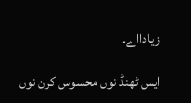زیادااے۔

ایس ٹھنڈ نوں محسوس کرن نوں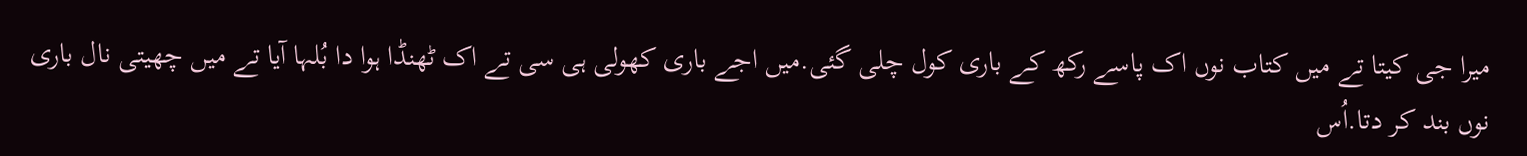میرا جی کیتا تے میں کتاب نوں اک پاسے رکھ کے باری کول چلی گئی.میں اجے باری کھولی ہی سی تے اک ٹھنڈا ہوا دا بُلہا آیا تے میں چھیتی نال باری نوں بند کر دتا.اُس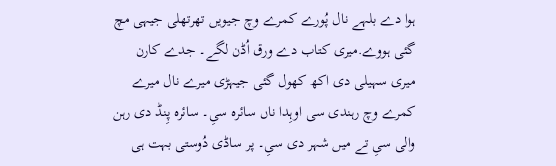ہوا دے بلہے نال پُورے کمرے وچ جیویں تھرتھلی جیہی مچ گئی ہووے.میری کتاب دے ورق اُڈن لگے۔ جدے کارن میری سہیلی دی اکھ کھول گئی جیہڑی میرے نال میرے کمرے وچ رہندی سی اوہِدا ناں سائرہ سیِ۔ سائرہ پِنڈ دی رہن والی سیِ تے میں شہر دی سیِ۔ پر ساڈی دُوستی بہت ہی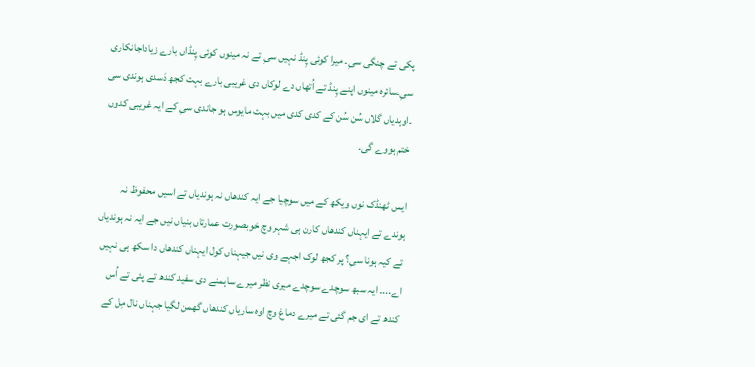پکی تے چنگی سیِ۔ میرا کوئی پِنڈ نہیں سیِ تے نہ مینوں کوئی پِنڈاں بارے زیاداجانکاری سیِ۔سائرہ مینوں اپنے پِنڈ تے اُتھاں دے لوکاں دی غریبی بارے بہت کجھ دَسدی ہوندی سی ۔اوہدیاں گلاں سُن سُن کے کدی کدی میں بہت مایوس ہو جاندی سیِ کے ایہ غریبی کدوں ختم ہووے گی۔

ایس ٹھنڈک نوں ویکھ کے میں سوچیا جے ایہ کندھاں نہ ہوندیاں تے اسیں محفوظ نہ ہوندے تے ایہناں کندھاں کارن ہی شہر وچ خوبصورت عمارتاں بنیاں نیں جے ایہ نہ ہوندیاں تے کیہ ہونا سیِ؟ پر کجھ لوک اجہے وی نیں جیہناں کول ایہناں کندھاں دا سکھ ہی نہیں اے...۔ ایہ سبھ سوچدے سوچدے میری نظر میرے ساہمنے دی سفید کندھ تے پئی تے اُس کندھ تے ای جم گئی تے میرے دماغ وچ اوہ ساریاں کندھاں گھمن لگیا جہناں نال مِل کے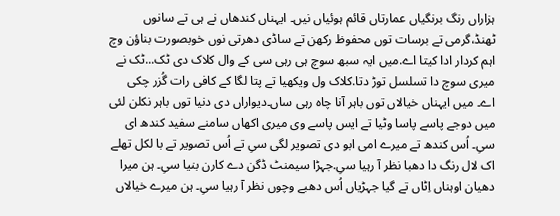ہزاراں رنگ برنگیاں عمارتاں قائم ہوئیاں نیں۔ ایہناں کندھاں نے ہی تے سانوں ٹھنڈ،گرمی تے برسات توں محفوظ رکھن تے ساڈی دھرتی نوں خوبصورت بناؤن وچ اہم کردار ادا کیتا اے.میں ایہ سبھ سوچ ہی رہی سی کے وال کلاک دی ٹک...ٹک نے میری سوچ دا تسلسل توڑ دتا.کلاک ول ویکھیا تے پتا لگا کے کافی رات گُزر چکی اے۔ میں ایہناں خیالاں توں باہر آنا چاہ رہی ساں۔دیواراں دی دنیا توں باہر نکلن لئی میں دوجے پاسے پاسا وٹیا تے ایس پاسے وی میری اکھاں سامنے سفید کندھ ای سیِ۔ اُس کندھ تے میرے امی ابو دی تصویر لگی سیِ تے اُس تصویر تے با لکل تھلے اک لال رنگ دا دھبا نظر آ رہیا سیِ.جہڑا سیمنٹ ڈگن دے کارن بنیا سیِ۔ ہن میرا دھیان اوہناں اِٹاں تے گیا جہڑیاں اُس دھبے وچوں نظر آ رہیا سیِ۔ ہن میرے خیالاں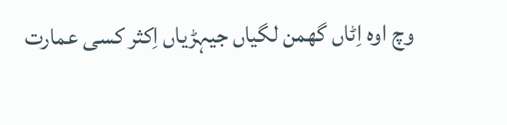وچ اوہ اِٹاں گھمن لگیاں جیہڑیاں اِکثر کسی عمارت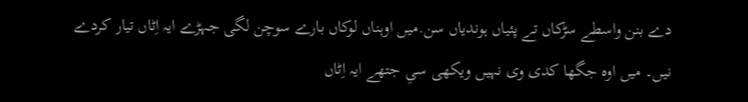دے بنن واسطے سڑکاں تے پئیاں ہوندیاں سن.میں اوہناں لوکاں بارے سوچن لگی جہڑے ایہ اِٹاں تیار کردے نیں۔ میں اوہ جگھا کدی وی نہیں ویکھی سیِ جتھے ایہ اِٹاں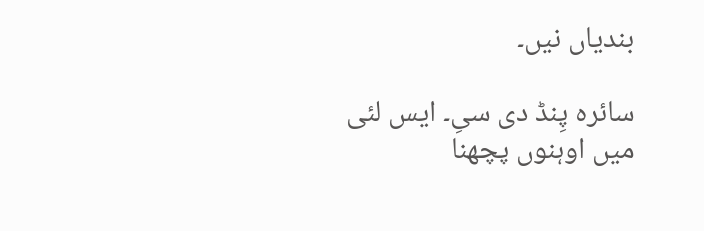بندیاں نیں۔

سائرہ پِنڈ دی سیِ۔ ایس لئی میں اوہنوں پچھنا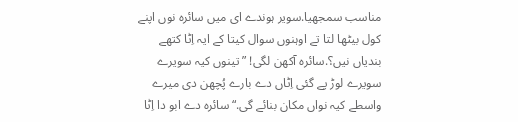مناسب سمجھیا.سویر ہوندے ای میں سائرہ نوں اپنے کول بیٹھا لتا تے اوہنوں سوال کیتا کے ایہ اِٹا کتھے بندیاں نیں؟.سائرہ آکھن لگی! ”تینوں کیہ سویرے سویرے لوڑ پے گئی اِٹاں دے بارے پُچھن دی میرے واسطے کیہ نواں مکان بنائے گی.“سائرہ دے ابو دا اِٹا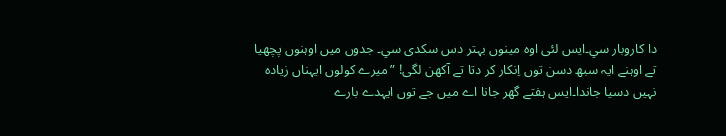دا کاروبار سیِ۔ایس لئی اوہ مینوں بہتر دس سکدی سیِ۔ جدوں میں اوہنوں پچھیا تے اوہنے ایہ سبھ دسن توں اِنکار کر دتا تے آکھن لگی! ”میرے کولوں ایہناں زیادہ نہیں دسیا جاندا۔ایس ہفتے گھر جانا اے میں جے توں ایہدے بارے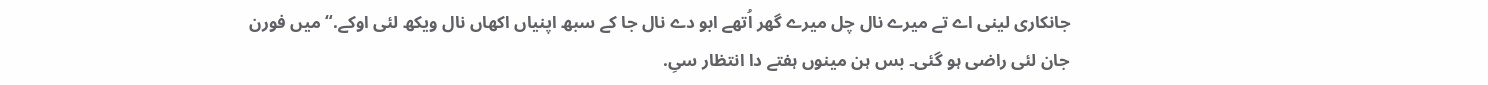جانکاری لینی اے تے میرے نال چل میرے گھر اُتھے ابو دے نال جا کے سبھ اپنیاں اکھاں نال ویکھ لئی اوکے.“ میں فورن جان لئی راضی ہو گئی۔ بس ہن مینوں ہفتے دا انتظار سیِ.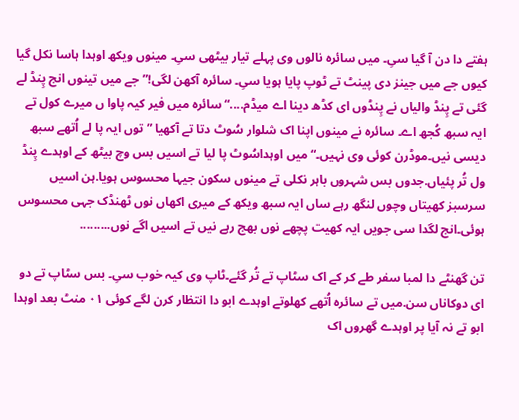ہفتے دا دن آ گیا سیِ۔ میں سائرہ نالوں وی پہلے تیار بیٹھی سیِ۔ مینوں ویکھ اوہدا ہاسا نکل گیا کیوں جے میں جینز دی پینٹ تے ٹوپ پایا ہویا سیِ۔ سائرہ آکھن لگی!”جے میں تینوں انج پِنڈ لے گئی تے پِنڈ والیاں نے پِنڈوں ای کڈھ دینا اے میڈم....“سائرہ میں فیر کیہ پاوا ں میرے کول تے ایہ سبھ کُجھ اے۔ سائرہ نے مینوں اپنا اک شلوار سُوٹ دتا تے آکھیا ”توں ایہ پا لے اُتھے سبھ دیسی نیں۔موڈرن کوئی وی نہیں۔“ میں اوہداسُوٹ پا لیا تے اسیں بس وچ بیٹھ کے اوہدے پِنڈ ول تُر پئیاں.جدوں بس شہروں باہر نکلی تے مینوں سکون جیہا محسوس ہویا.ہن اسیں سرسبز کھیتاں وچوں لنگھ رہے ساں ایہ سبھ ویکھ کے میری اکھاں نوں ٹھنڈک جہی محسوس ہوئی۔انج لگدا سی جویں ایہ کھیت پچھے نوں بھج رہے نیں تے اسیں اگے نوں.........

تن گھنٹے دا لمبا سفر طے کر کے اک سٹاپ تے تُر گئے۔ٹاپ وی کیہ خوب سیِ۔ بس سٹاپ تے دو ای دوکاناں سن.میں تے سائرہ اُتھے کھلوتے اوہدے ابو دا انتظار کرن لگے کوئی ۰۱ منٹ بعد اوہدا ابو تے نہ آیا پر اوہدے گھروں اک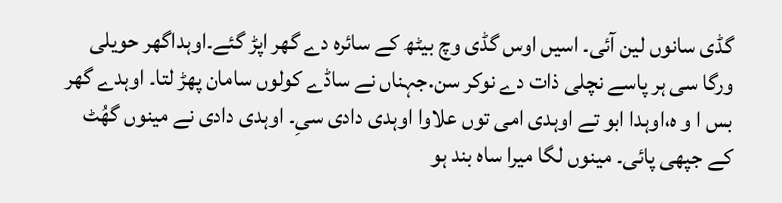گڈی سانوں لین آئی۔ اسیں اوس گڈی وچ بیٹھ کے سائرہ دے گھر اپڑ گئے۔اوہداگھر حویلی ورگا سی ہر پاسے نچلی ذات دے نوکر سن.جہناں نے ساڈے کولوں سامان پھڑ لتا۔ اوہدے گھر بس ا و ہ،اوہدا ابو تے اوہدی امی توں علاوا اوہدی دادی سیِ۔ اوہدی دادی نے مینوں گھُٹ کے جپھی پائی۔ مینوں لگا میرا ساہ بند ہو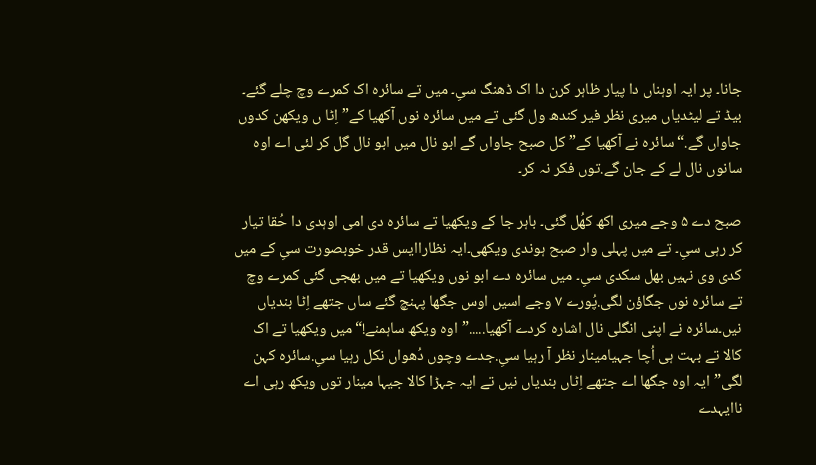جانا۔ پر ایہ اوہناں دا پیار ظاہر کرن دا اک ڈھنگ سیِ۔ میں تے سائرہ اک کمرے وچ چلے گئے۔ بیڈ تے لیٹدیاں میری نظر فیر کندھ ول گئی تے میں سائرہ نوں آکھیا کے”اِٹا ں ویکھن کدوں جاواں گے.“سائرہ نے آکھیا کے”کل صبح جاواں گے ابو نال میں ابو نال گل کر لئی اے اوہ سانوں نال لے کے جان گے.توں فکر نہ کر۔

صبح دے ۵ وجے میری اکھ کھُل گئی۔ باہر جا کے ویکھیا تے سائرہ دی امی اوہدی دا حُقا تیار کر رہی سیِ۔ تے میں پہلی وار صبح ہوندی ویکھی۔ایہ نظاراایس قدر خوبصورت سیِ کے میں کدی وی نہیں بھل سکدی سیِ۔ میں سائرہ دے ابو نوں ویکھیا تے میں بھجی گئی کمرے وچ تے سائرہ نوں جگاؤن لگی.پُورے ۷ وجے اسیں اوس جگھا پہنچ گئے ساں جتھے اِٹا بندیاں نیں۔سائرہ نے اپنی انگلی نال اشارہ کردے آکھیا.....”اوہ ویکھ ساہمنے!“میں ویکھیا تے اک کالا تے بہت ہی اُچا جہیامینار نظر آ رہیا سیِ.جدے وچوں دُھواں نکل رہیا سیِ.سائرہ کہن لگی”ایہ اوہ جگھا اے جتھے اِٹاں بندیاں نیں تے ایہ جہڑا کالا جیہا مینار توں ویکھ رہی اے ناایہدے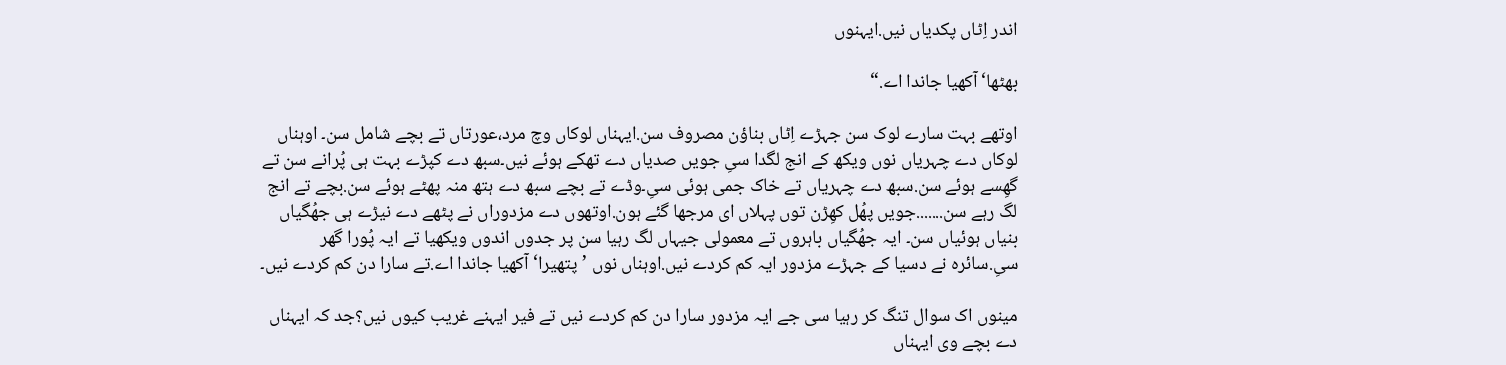اندر اِٹاں پکدیاں نیں.ایہنوں

بھٹھا‘آکھیا جاندا اے.“

اوتھے بہت سارے لوک سن جہڑے اِٹاں بناؤن مصروف سن.ایہناں لوکاں وچ مرد،عورتاں تے بچے شامل سن۔ اوہناں لوکاں دے چہریاں نوں ویکھ کے انج لگدا سیِ جویں صدیاں دے تھکے ہوئے نیں۔سبھ دے کپڑے بہت ہی پُرانے سن تے گھِسے ہوئے سن.سبھ دے چہریاں تے خاک جمی ہوئی سیِ۔وڈے تے بچے سبھ دے ہتھ منہ پھٹے ہوئے سن.بچے تے انج لگ رہے سن.......جویں پھُل کھِڑن توں پہلاں ای مرجھا گئے ہون.اوتھوں دے مزدوراں نے پٹھے دے نیڑے ہی جھُگیاں بنیاں ہوئیاں سن۔ ایہ جھُگیاں باہروں تے معمولی جیہاں لگ رہیا سن پر جدوں اندوں ویکھیا تے ایہ پُورا گھر سیِ.سائرہ نے دسیا کے جہڑے مزدور ایہ کم کردے نیں.اوہناں نوں ’پتھیرا‘ آکھیا جاندا اے.تے سارا دن کم کردے نیں۔

مینوں اک سوال تنگ کر رہیا سی جے ایہ مزدور سارا دن کم کردے نیں تے فیر ایہنے غریب کیوں نیں؟جد کہ ایہناں دے بچے وی ایہناں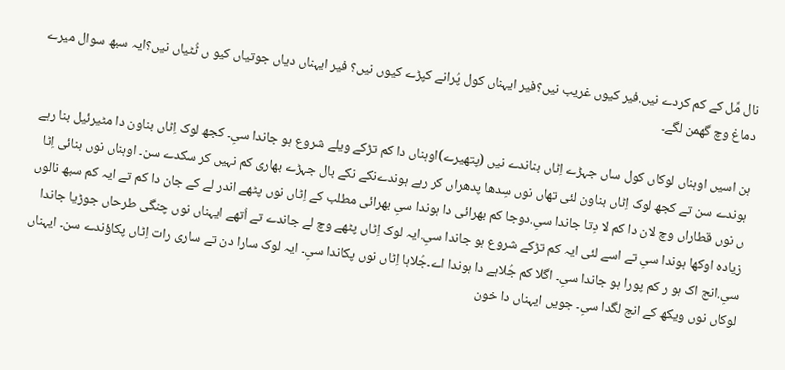نال مِّل کے کم کردے نیں.فیر کیوں غریب نیں؟فیر ایہناں کول پُرانے کپڑے کیوں نیں؟ فیر ایہناں دیاں جوتیاں کیو ں ٹُٹیاں نیں؟ایہ سبھ سوال میرے دماغ وچ گھمن لگے۔

ہن اسیں اوہناں لوکاں کول ساں جہڑے اِٹاں بناندے نیں (پتھیرے)اوہناں دا کم تڑکے ویلے شروع ہو جاندا سیِ۔ کجھ لوک اِٹاں بناون دا مٹیرئیل بنا رہے ہوندے سن تے کجھ لوک اِٹاں بناون لئی تھاں نوں سِدھا پدھراں کر رہے ہوندےنکے نکے بال جہڑے بھاری کم نہیں کر سکدے سن۔ اوہناں نوں بنائی اِٹا ں نوں قطاراں وچ لان دا کم لا دِتا جاندا سیِ.دوجا کم بھرائی دا ہوندا سیِ بھرائی مطلب کے اِٹاں نوں پٹھے اندر لے کے جان دا کم تے ایہ کم سبھ نالوں زیادہ اوکھا ہوندا سیِ تے اسے لئی ایہ کم تڑکے شروع ہو جاندا سیِ.ایہ لوک اِٹاں پٹھے وچ لے جاندے تے اُتھے ایہناں نوں چنگی طرحاں جوڑیا جاندا سیِ.انج اک ہو ر کم پورا ہو جاندا سیِ۔ اگلا کم جُلاہے دا ہوندا اے۔جُلاہا اِٹاں نوں پکاندا سیِ۔ ایہ لوک سارا دن تے ساری رات اِٹاں پکاؤندے سن۔ ایہناں لوکاں نوں ویکھ کے انج لگدا سیِ۔ جویں ایہناں دا خون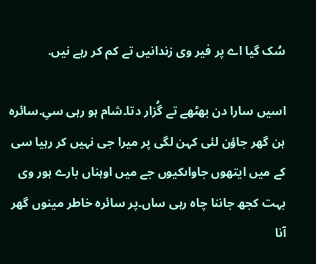سُک گیا اے پر فیر وی زندانیں تے کم کر رہے نیں.

اسیں سارا دن بھٹھے تے گُزار دتا۔شام ہو رہی سیِ.سائرہ ہن گھر جاؤن لئی کہن لگی پر میرا جی نہیں کر رہیا سی کے میں ایتھوں جاواںکیوں جے میں اوہناں بارے ہور وی بہت کجھ جاننا چاہ رہی ساں۔پر سائرہ خاطر مینوں گھر آنا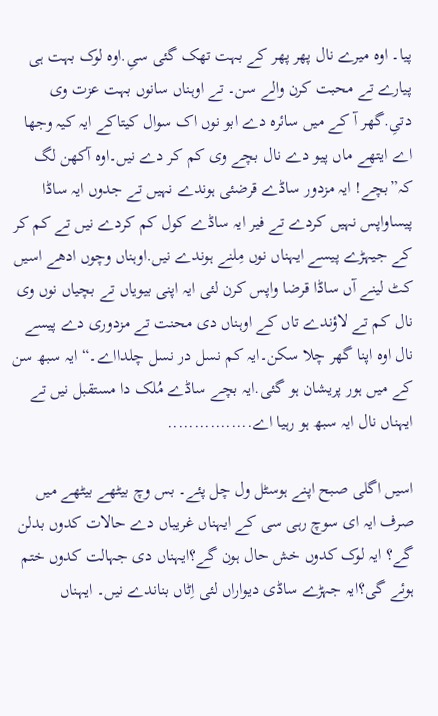پیا۔ اوہ میرے نال پھر پھر کے بہت تھک گئی سیِ.اوہ لوک بہت ہی پیارے تے محبت کرن والے سن۔ تے اوہناں سانوں بہت عزت وی دتیِ.گھر آ کے میں سائرہ دے ابو نوں اک سوال کیتاکے ایہ کیہ وجھا اے ایتھے ماں پیو دے نال بچے وی کم کر دے نیں۔اوہ آکھن لگ کہ”بچے! ایہ مزدور ساڈے قرضئی ہوندے نہیں تے جدوں ایہ ساڈا پیساواپس نہیں کردے تے فیر ایہ ساڈے کول کم کردے نیں تے کم کر کے جیہڑے پیسے ایہناں نوں مِلنے ہوندے نیں.اوہناں وچوں ادھے اسیں کٹ لینے آں ساڈا قرضا واپس کرن لئی ایہ اپنی بیویاں تے بچیاں نوں وی نال کم تے لاؤندے تاں کے اوہناں دی محنت تے مزدوری دے پیسے نال اوہ اپنا گھر چلا سکن۔ایہ کم نسل در نسل چلدااے۔“ ایہ سبھ سن کے میں ہور پریشان ہو گئی.ایہ بچے ساڈے مُلک دا مستقبل نیں تے ایہناں نال ایہ سبھ ہو رہیا اے................

اسیں اگلی صبح اپنے ہوسٹل ول چل پئے۔ بس وچ بیٹھے بیٹھے میں صرف ایہ ای سوچ رہی سی کے ایہناں غریباں دے حالات کدوں بدلن گے؟ ایہ لوک کدوں خش حال ہون گے؟ایہناں دی جہالت کدوں ختم ہوئے گی؟ایہ جہڑے ساڈی دیواراں لئی اِٹاں بناندے نیں۔ ایہناں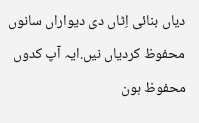دیاں بنائی اِٹاں دی دیواراں سانوں محفوظ کردیاں نیں.ایہ آپ کدوں محفوظ ہون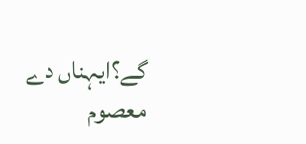گے؟ایہناں دے معصوم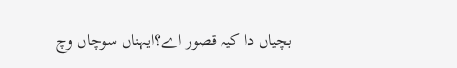بچیاں دا کیہ قصور اے؟ایہناں سوچاں وچ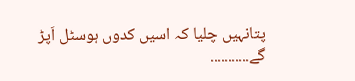پتانہیں چلیا کہ اسیں کدوں ہوسٹل اَپڑ گے...........